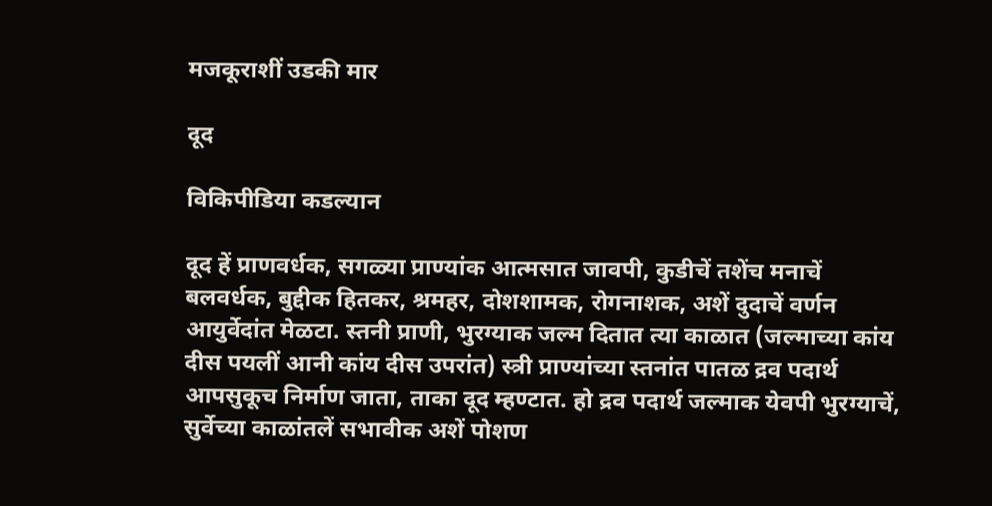मजकूराशीं उडकी मार

दूद

विकिपीडिया कडल्यान

दूद हें प्राणवर्धक, सगळ्या प्राण्यांक आत्मसात जावपी, कुडीचें तशेंच मनाचें बलवर्धक, बुद्दीक हितकर, श्रमहर, दोशशामक, रोगनाशक, अशें दुदाचें वर्णन आयुर्वेदांत मेळटा. स्तनी प्राणी, भुरग्याक जल्म दितात त्या काळात (जल्माच्या कांय दीस पयलीं आनी कांय दीस उपरांत) स्त्री प्राण्यांच्या स्तनांत पातळ द्रव पदार्थ आपसुकूच निर्माण जाता, ताका दूद म्हण्टात. हो द्रव पदार्थ जल्माक येवपी भुरग्याचें, सुर्वेच्या काळांतलें सभावीक अशें पोशण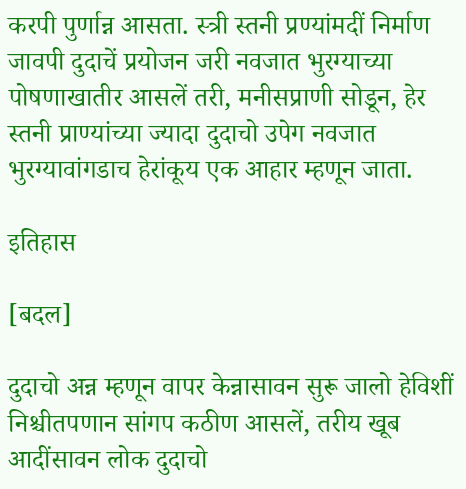करपी पुर्णान्न आसता. स्त्री स्तनी प्रण्यांमदीं निर्माण जावपी दुदाचें प्रयोजन जरी नवजात भुरग्याच्या पोषणाखातीर आसलें तरी, मनीसप्राणी सोडून, हेर स्तनी प्राण्यांच्या ज्यादा दुदाचो उपेग नवजात भुरग्यावांगडाच हेरांकूय एक आहार म्हणून जाता.

इतिहास

[बदल]

दुदाचो अन्न म्हणून वापर केन्नासावन सुरू जालो हेविशीं निश्चीतपणान सांगप कठीण आसलें, तरीय खूब आदींसावन लोक दुदाचो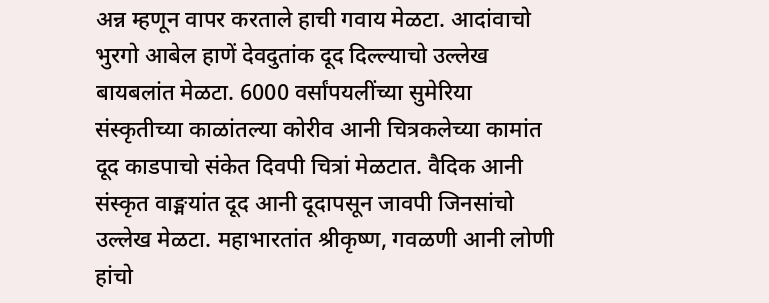अन्न म्हणून वापर करताले हाची गवाय मेळटा. आदांवाचो भुरगो आबेल हाणें देवदुतांक दूद दिल्ल्याचो उल्लेख बायबलांत मेळटा. 6000 वर्सांपयलींच्या सुमेरिया संस्कृतीच्या काळांतल्या कोरीव आनी चित्रकलेच्या कामांत दूद काडपाचो संकेत दिवपी चित्रां मेळटात. वैदिक आनी संस्कृत वाङ्मयांत दूद आनी दूदापसून जावपी जिनसांचो उल्लेख मेळटा. महाभारतांत श्रीकृष्ण, गवळणी आनी लोणी हांचो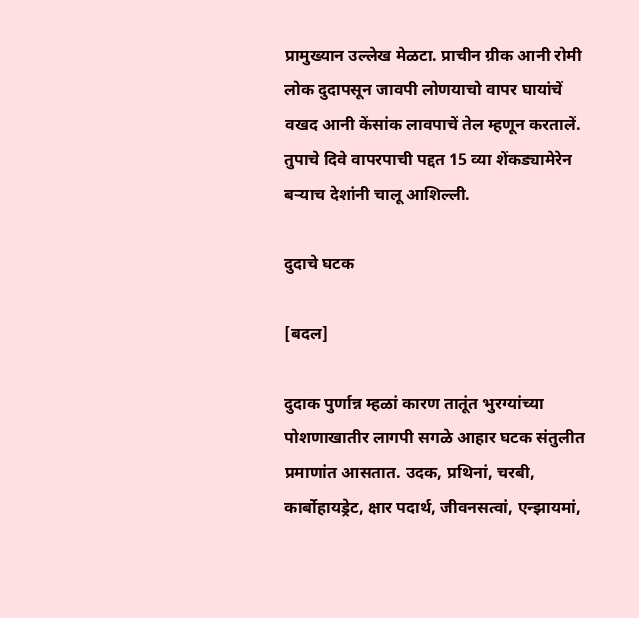प्रामुख्यान उल्लेख मेळटा. प्राचीन ग्रीक आनी रोमी लोक दुदापसून जावपी लोणयाचो वापर घायांचें वखद आनी केंसांक लावपाचें तेल म्हणून करतालें. तुपाचे दिवे वापरपाची पद्दत 15 व्या शेंकड्यामेरेन बऱ्याच देशांनी चालू आशिल्ली.

दुदाचे घटक

[बदल]

दुदाक पुर्णान्न म्हळां कारण तातूंत भुरग्यांच्या पोशणाखातीर लागपी सगळे आहार घटक संतुलीत प्रमाणांत आसतात. उदक, प्रथिनां, चरबी, कार्बोहायड्रेट, क्षार पदार्थ, जीवनसत्वां, एन्झायमां,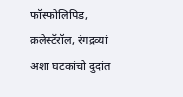फॉस्फोलिपिड, क़लेस्टॅरॉल, रंगद्रव्यां अशा घटकांचो दुदांत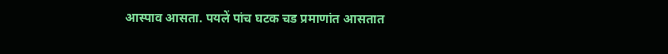आस्पाव आसता. पयलें पांच घटक चड प्रमाणांत आसतात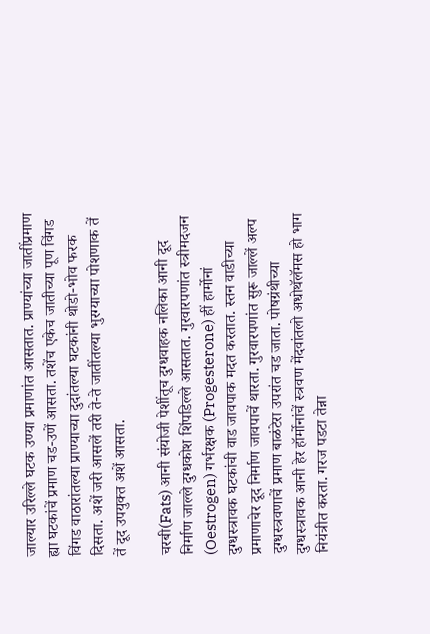जाल्यार उरिल्ले घटक उण्या प्रमाणांत आसतात. प्राण्यांच्या जातींप्रमाण ह्या घटकांचें प्रमाण चड-उणें आसता. तशेंच एकेच जातीच्या पूण विंगड विंगड वाठारांतल्या प्राण्याच्या दुदांतल्या घटकांनी थोडो-भोव फरक दिसता. अशें जरी आसलें तरी ते-ते जातींतल्या भुरग्याच्या पोशणाक तें तें दूद उपयुक्त अशें आसता.

चरबी(Fats) आनी संयोजी पेशींतूच दुग्धवाहक नलिका आनी दूद निर्माण जाल्ले दुग्धकोश शिंपडिल्ले आसतात. गुरवारपणांत स्त्रीमदजन (Oestrogen) गर्भरक्षक (Progesterone) हीं हार्मोनां दुग्धस्त्रावक घटकांची वाड जावपाक मदत करतात. स्तन वाडीच्या प्रमाणाचेर दूद निर्माण जावपाचें थारता. गुरवारपणांत सुरू जाल्लें अल्प दुग्धस्त्रवणाचें प्रमाण बाळंटेरा उपरांत चड जाता. पोषग्रंथीच्या दुग्धस्त्रावक आनी हेर हॉर्मोनांचें स्त्रवण मेंदवांतलो अधोथॅलॅमस हो भाग नियंत्रीत करता. गरज पडटा तेन्ना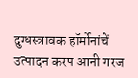दुग्धस्त्रावक हॉर्मोनांचें उत्पादन करप आनी गरज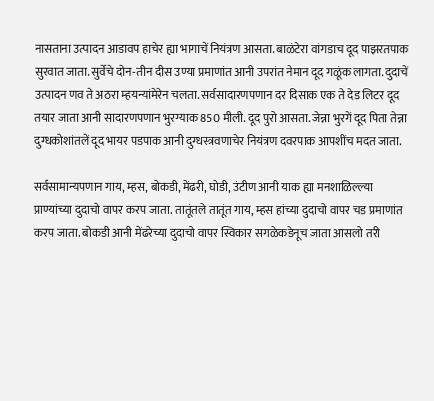नासताना उत्पादन आडावप हाचेर ह्या भागाचें नियंत्रण आसता. बाळंटेरा वांगडाच दूद पाझरतपाक सुरवात जाता. सुर्वेचे दोन-तीन दीस उण्या प्रमाणांत आनी उपरांत नेमान दूद गळूंक लागता. दुदाचें उत्पादन णव ते अठरा म्हयन्यांमेरेन चलता. सर्वसादारणपणान दर दिसाक एक ते देड लिटर दूद तयार जाता आनी सादारणपणान भुरग्याक 850 मीली. दूद पुरो आसता. जेन्ना भुरगें दूद पिता तेन्ना दुग्धकोशांतलें दूद भायर पडपाक आनी दुग्धस्त्रवणाचेर नियंत्रण दवरपाक आपशींच मदत जाता.

सर्वसामान्यपणान गाय, म्हस, बोकडी, मेंढरी, घोडी, उंटीण आनी याक ह्या मनशाळिल्ल्या प्राण्यांच्या दुदाचो वापर करप जाता. तातूंतले तातूंत गाय, म्हस हांच्या दुदाचो वापर चड प्रमाणांत करप जाता. बोकडी आनी मेंढरेच्या दुदाचो वापर स्विकार सगळेकडेनूच जाता आसलो तरी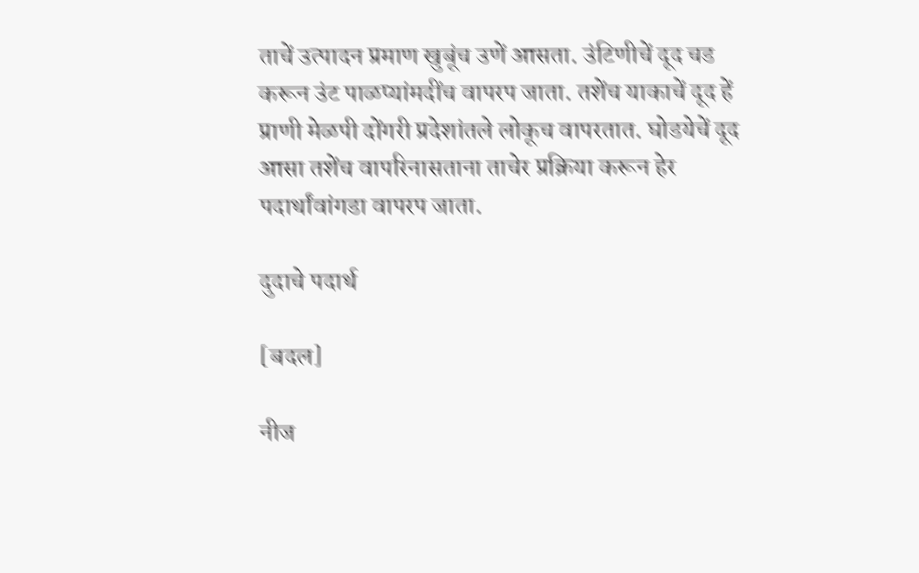ताचें उत्पादन प्रमाण खुबूंच उणें आसता. उंटिणीचें दूद चड करून उंट पाळप्यांमदींच वापरप जाता. तशेंच याकाचें दूद हें प्राणी मेळपी दोंगरी प्रदेशांतले लोकूच वापरतात. घोडयेचें दूद आसा तशेंच वापरिनासताना ताचेर प्रक्रिया करून हेर पदार्थांवांगडा वापरप जाता.

दुदाचे पदार्थ

[बदल]

नीज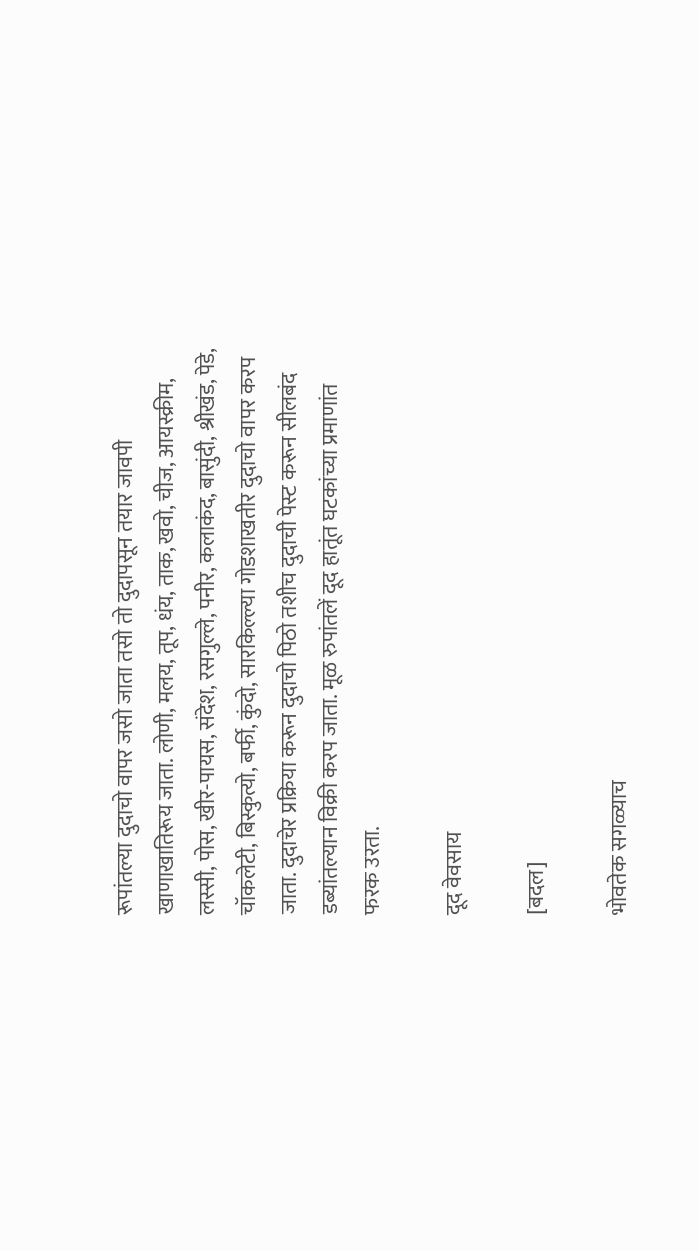रूपांतल्या दुदाचो वापर जसो जाता तसो तो दुदापसून तयार जावपी खाणाखातिरूय जाता. लोणी, मलय, तूप, धंय, ताक, खवो, चीज, आयस्क्रीम, लस्सी, पोस, खीर-पायस, संदेश, रसगुल्ले, पनीर, कलाकंद, बासुंदी, श्रीखंड, पेडे, चॉकलेटी, बिस्कुत्यो, बर्फी, कुंदो, सारकिल्ल्या गोडशाखतीर दुदाचो वापर करप जाता. दुदाचेर प्रक्रिया करून दुदाचो पिठो तशीच दुदाची पेस्ट करून सीलबंद डब्यांतल्यान विक्री करप जाता. मूळ रुपांतलें दूद हातूंत घटकांच्या प्रमाणांत फरक उरता.

दूद वेवसाय

[बदल]

भोवतेक सगळ्याच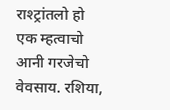राश्ट्रांतलो हो एक म्हत्वाचो आनी गरजेचो वेवसाय. रशिया,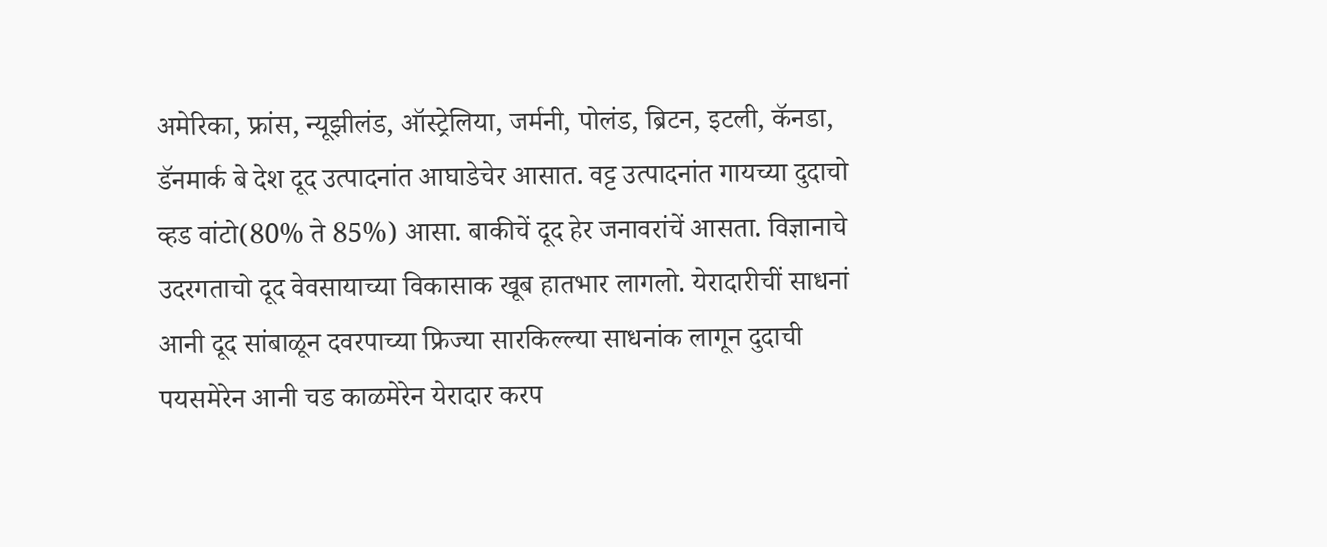अमेरिका, फ्रांस, न्यूझीलंड, ऑस्ट्रेलिया, जर्मनी, पोलंड, ब्रिटन, इटली, कॅनडा, डॅनमार्क बे देश दूद उत्पादनांत आघाडेचेर आसात. वट्ट उत्पादनांत गायच्या दुदाचो व्हड वांटो(80% ते 85%) आसा. बाकीचें दूद हेर जनावरांचें आसता. विज्ञानाचे उदरगताचो दूद वेवसायाच्या विकासाक खूब हातभार लागलो. येरादारीचीं साधनां आनी दूद सांबाळून दवरपाच्या फ्रिज्या सारकिल्ल्या साधनांक लागून दुदाची पयसमेरेन आनी चड काळमेरेन येरादार करप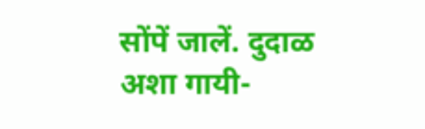सोंपें जालें. दुदाळ अशा गायी-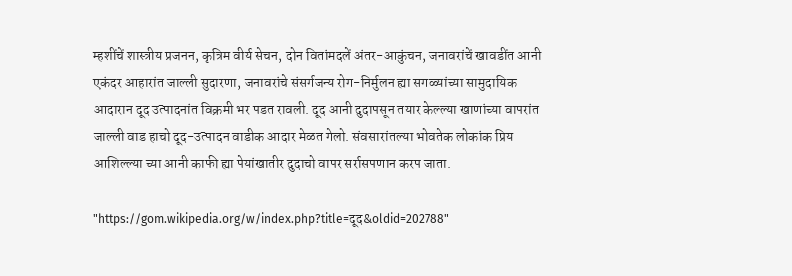म्हशींचें शास्त्रीय प्रजनन, कृत्रिम वीर्य सेचन, दोन वितांमदलें अंतर-आकुंचन, जनावरांचें खावडींत आनी एकंदर आहारांत जाल्ली सुदारणा, जनावरांचे संसर्गजन्य रोग-निर्मुलन ह्या सगळ्यांच्या सामुदायिक आदारान दूद उत्पादनांत विक्रमी भर पडत रावली. दूद आनी दुदापसून तयार केल्ल्या खाणांच्या वापरांत जाल्ली वाड हाचो दूद-उत्पादन वाडीक आदार मेळत गेलो. संवसारांतल्या भोवतेक लोकांक प्रिय आशिल्ल्या च्या आनी काफी ह्या पेयांखातीर दुदाचो वापर सर्रासपणान करप जाता.

"https://gom.wikipedia.org/w/index.php?title=दूद&oldid=202788"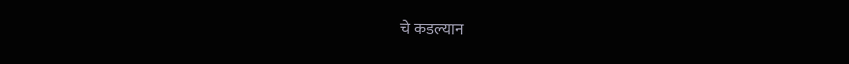चे कडल्यान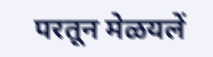परतून मेळयलें